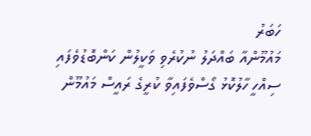ހަބަރު
މައުމޫންއާ ބައްދަލު ނުކުރެވި ވަކީލުން ކަންބޮޑުވެފައި
ސިއްހީ ހާލުކޮޅު ގޯސްވެފައިވާ ކުރީގެ ރައީސް މައުމޫން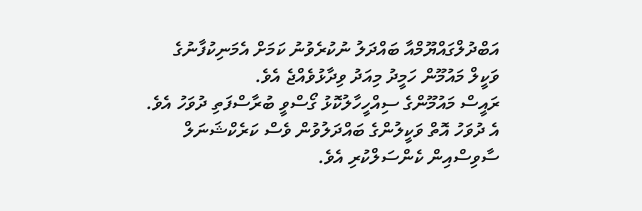އަބްދުލްގައްޔޫމްއާ ބައްދަލު ނުކުރެވުނު ކަމަށް އެމަނިކުފާނުގެ ވަކީލް މައުމޫން ހަމީދު މިއަދު ވިދާޅުވެއްޖެ އެވެ.
ރައީސް މައުމޫންގެ ސިއްހީހާލުކޮޅު ގޯސްވީ ބުރާސްފަތި ދުވަހު އެވެ. އެ ދުވަހު އޮތް ވަކީލުންގެ ބައްދަލުވުން ވެސް ކަރެކްޝަނަލް ސާވިސްއިން ކެންސަލްކުރި އެވެ.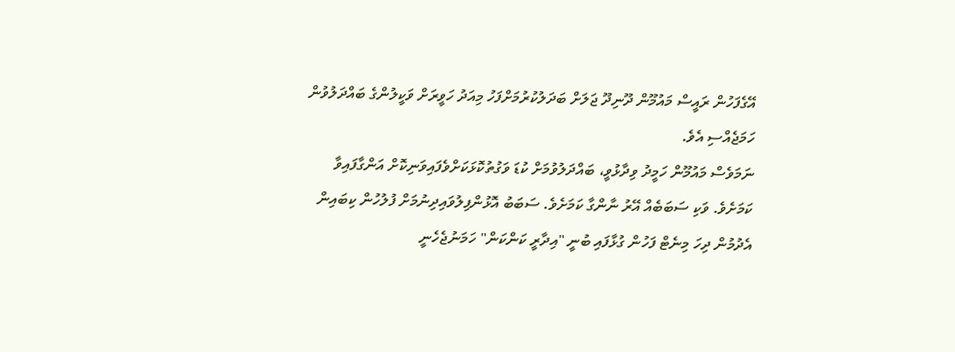އޭގެފަހުން ރައީސް މައުމޫން ދޫނިދޫ ޖަލަށް ބަދަލުކުރުމަށްފަހު މިއަދު ހަވީރަށް ވަކީލުންގެ ބައްދަލުވުން ހަމަޖެއްސި އެވެ.
ނަމަވެސް މައުމޫން ހަމީދު ވިދާޅުވީ، ބައްދަލުވުމަށް ކުޑަ ވަގުތުކޮޅަކަށްވެފައިވަނިކޮށް އަންގާފައިވާ ކަމަށެވެ. ވަކި ސަބަބެއް އޭރު ނާންގާ ކަމަށެވެ. ސަބަބު އޮޅުންފިލުވައިދިނުމަށް ފުލުހުން ކިބައިން އެދުމުން ދިހަ މިނެޓް ފަހުން ގުޅާފައި ބުނީ "އިދާރީ ކަންކަން" ހަމަނުޖެހެނީ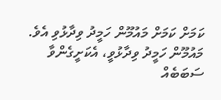ކަމަށް ކަމަށް މައުމޫން ހަމީދު ވިދާޅުވި އެވެ.
މައުމޫން ހަމީދު ވިދާޅުވީ، އެކަށީގެންވާ ސަބަބެއް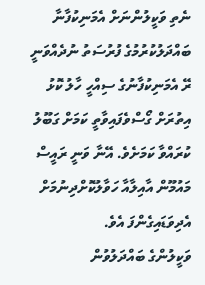ނެތި ވަކީލުންނަށް އެމަނިކުފާނާ ބައްދަލުކުރުމުގެ ފުރުސަތު ނުދެއްވަނީ ރޭ އެމަނިކުފާނުގެ ސިއްހީ ހާލު ކޮޅު އިތުރަށް ގޯސްވެފައިވާތީ ކަމަށް ގަބޫލު ކުރައްވާ ކަމަށެވެ. އޭނާ ވަނީ ރައީސް މައުމޫން އާއިލާއާ ހަވާލުކޮށްދިނުމަށް އެދިވަޑައިގެންފަ އެވެ.
ވަކީލުންގެ ބައްދަލުވުން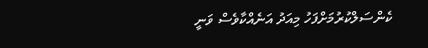ކެންސަލްކުރުމަށްފަހު މިއަދު އަނެއްކާވެސް ވަނީ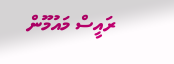ރައީސް މައުމޫން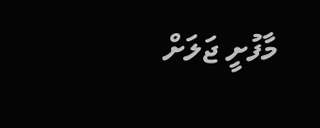މާފުށީ ޖަލަށް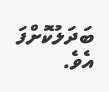ބަދަލުކޮށްފަ އެވެ.